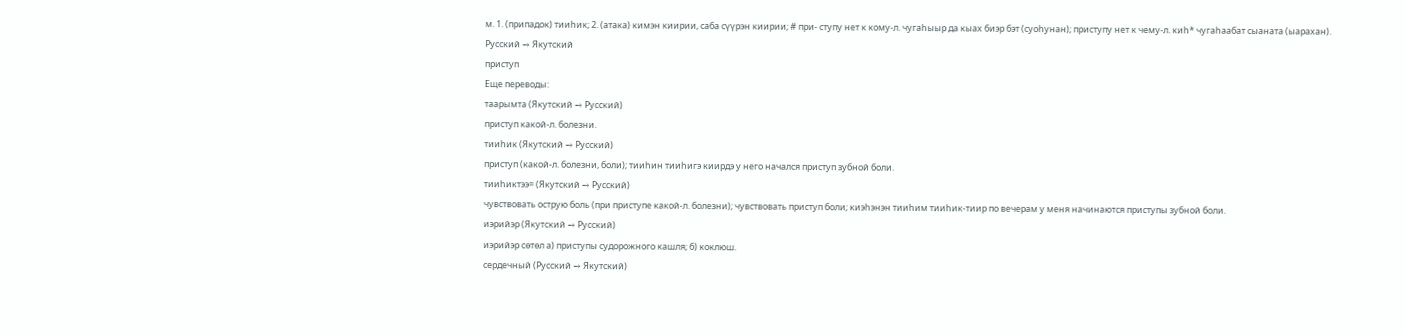м. 1. (припадок) тииһик; 2. (атака) кимэн киирии, саба сүүрэн киирии; # при- ступу нет к кому-л. чугаһыыр да кыах биэр бэт (суоһунан); приступу нет к чему-л. киһ* чугаһаабат сыаната (ыарахан).
Русский → Якутский
приступ
Еще переводы:
таарымта (Якутский → Русский)
приступ какой-л. болезни.
тииһик (Якутский → Русский)
приступ (какой-л. болезни, боли); тииһин тииһигэ киирдэ у него начался приступ зубной боли.
тииһиктээ= (Якутский → Русский)
чувствовать острую боль (при приступе какой-л. болезни); чувствовать приступ боли; киэһэнэн тииһим тииһик-тиир по вечерам у меня начинаются приступы зубной боли.
иэрийэр (Якутский → Русский)
иэрийэр сөтөл а) приступы судорожного кашля; б) коклюш.
сердечный (Русский → Якутский)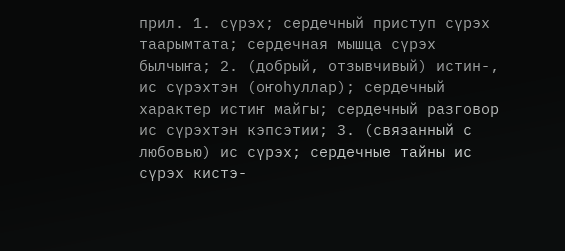прил. 1. сүрэх; сердечный приступ сүрэх таарымтата; сердечная мышца сүрэх былчыҥа; 2. (добрый, отзывчивый) истин-, ис сүрэхтэн (оҥоһуллар); сердечный характер истиҥ майгы; сердечный разговор ис сүрэхтэн кэпсэтии; 3. (связанный с любовью) ис сүрэх; сердечные тайны ис сүрэх кистэ-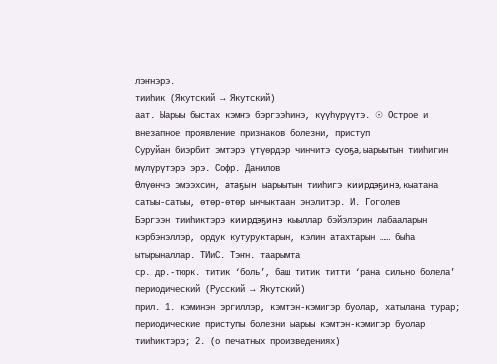лэҥнэрэ.
тииһик (Якутский → Якутский)
аат. Ыарыы быстах кэмҥэ бэргээһинэ, күүһүрүүтэ. ☉ Острое и внезапное проявление признаков болезни, приступ
Суруйан биэрбит эмтэрэ үтүөрдэр чинчитэ суоҕа, ыарыытын тииһигин мүлүрүтэрэ эрэ. Софр. Данилов
Өлүөнчэ эмээхсин, атаҕын ыарыытын тииһигэ киирдэҕинэ, кыатана сатыы-сатыы, өтөр-өтөр ынчыктаан энэлитэр. И. Гоголев
Бэргээн тииһиктэрэ киирдэҕинэ кыыллар бэйэлэрин лабааларын кэрбэнэллэр, ордук кутуруктарын, кэлин атахтарын …… быһа ытырыналлар. ТИиС. Тэҥн. таарымта
ср. др.-тюрк. титик ‘боль’, баш титик титти ‘рана сильно болела’
периодический (Русский → Якутский)
прил. 1. кэминэн эргиллэр, кэмтэн-кэмигэр буолар, хатылана турар; периодические приступы болезни ыарыы кэмтэн-кэмигэр буолар тииһиктэрэ; 2. (о печатных произведениях)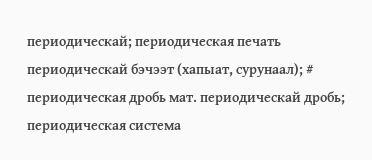периодическай; периодическая печать периодическай бэчээт (хапыат, сурунаал); # периодическая дробь мат. периодическай дробь; периодическая система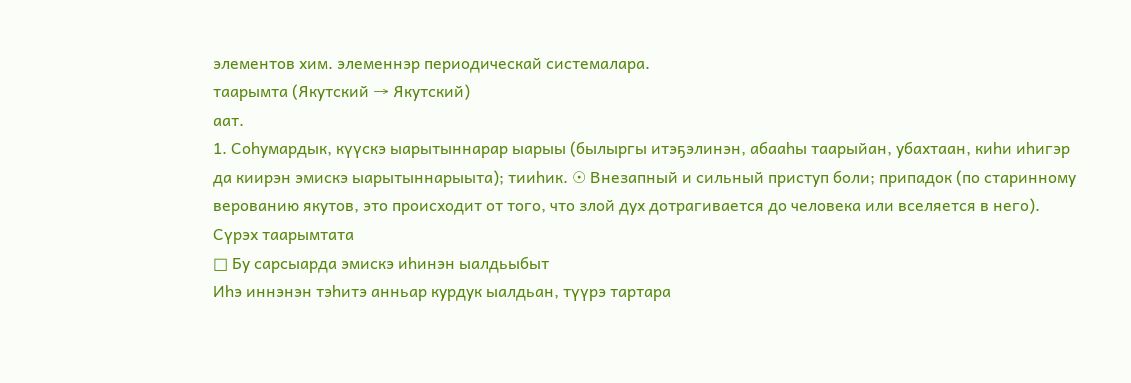элементов хим. элеменнэр периодическай системалара.
таарымта (Якутский → Якутский)
аат.
1. Соһумардык, күүскэ ыарытыннарар ыарыы (былыргы итэҕэлинэн, абааһы таарыйан, убахтаан, киһи иһигэр да киирэн эмискэ ыарытыннарыыта); тииһик. ☉ Внезапный и сильный приступ боли; припадок (по старинному верованию якутов, это происходит от того, что злой дух дотрагивается до человека или вселяется в него). Сүрэх таарымтата
□ Бу сарсыарда эмискэ иһинэн ыалдьыбыт
Иһэ иннэнэн тэһитэ анньар курдук ыалдьан, түүрэ тартара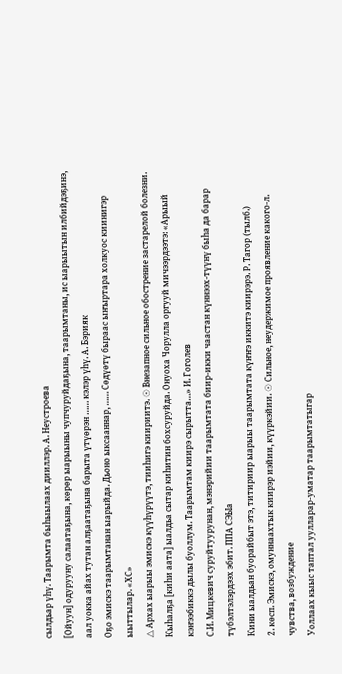сылдьар үһү. Таарымта быһыылаах дииллэр. А. Неустроева
[Ойуун] одурууну салаатаҕына, көрөр ыарыыны чупчуруйдаҕына, таарымтаны, ис ыарыытын илбийдэҕинэ, аал уокка айах тутан алҕаатаҕына барыта үтүөрэн …… кэлэр үһү. А. Бэрияк
Оҕо эмискэ таарымтанан ыарыйда. Дьоно ыксааннар, …… Сөдүөтү быраас ыҥыртара холкуос киинигэр ыыттылар. «ХС»
△ Архах ыарыы эмискэ күүһүрүүтэ, тииһигэ киириитэ. ☉ Внезапное сильное обострение застарелой болезни. Кыһалҕа [киһи аата] ыалдьа сытар киһитин бохсуруйда. Онуоха Чорулла оргууй мичээрдээтэ: «Арыый кэҥээбиккэ дылы буоллум. Таарымтам киирэ сырытта…» И. Гоголев
С.И. Мицкевич суруйтуурунан, мэнэрийии таарымтата биир-икки чаастан күннээх-түүнү быһа да барар түбэлтэлэрдээх эбит. ППА СЭЫа
Кини ыалдьан буорайбыт этэ, титириир ыарыы таарымтата күҥҥэ иккитэ киирэрэ. Р. Тагор (тылб.)
2. көсп. Эмискэ, омуннаахтык киирэр иэйии, күүркэйии. ☉ Сильное, неудержимое проявление какого-л. чувства, возбуждение
Уоллаах кыыс таптал уулларар-уматар таарымтатыгар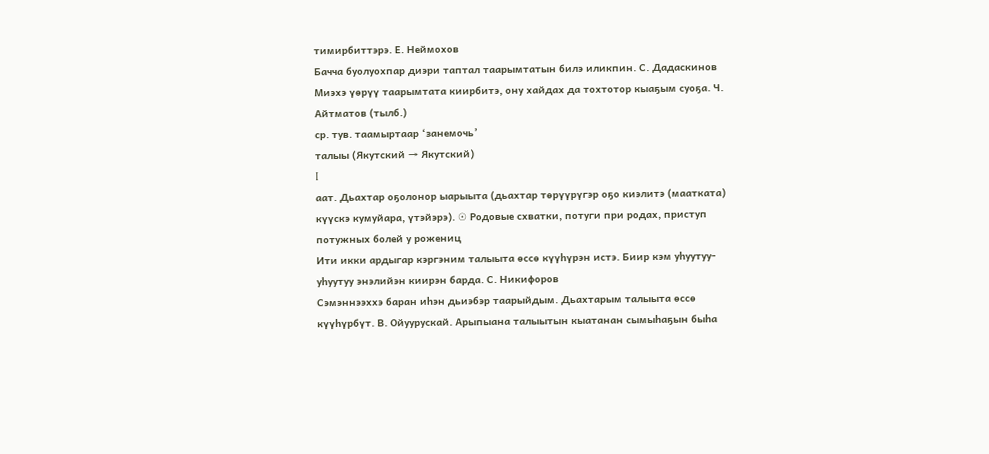тимирбиттэрэ. Е. Неймохов
Бачча буолуохпар диэри таптал таарымтатын билэ иликпин. С. Дадаскинов
Миэхэ үөрүү таарымтата киирбитэ, ону хайдах да тохтотор кыаҕым суоҕа. Ч. Айтматов (тылб.)
ср. тув. таамыртаар ‘занемочь’
талыы (Якутский → Якутский)
I
аат. Дьахтар оҕолонор ыарыыта (дьахтар төрүүрүгэр оҕо киэлитэ (маатката) күүскэ кумуйара, үтэйэрэ). ☉ Родовые схватки, потуги при родах, приступ потужных болей у рожениц
Ити икки ардыгар кэргэним талыыта өссө күүһүрэн истэ. Биир кэм уһуутуу-уһуутуу энэлийэн киирэн барда. С. Никифоров
Сэмэннээххэ баран иһэн дьиэбэр таарыйдым. Дьахтарым талыыта өссө күүһүрбүт. В. Ойуурускай. Арыпыана талыытын кыатанан сымыһаҕын быһа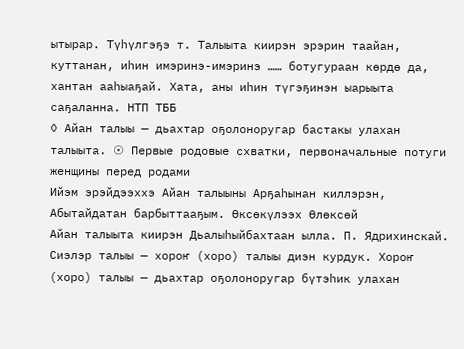ытырар. Түһүлгэҕэ т. Талыыта киирэн эрэрин таайан, куттанан, иһин имэринэ-имэринэ …… ботугураан көрдө да, хантан ааһыаҕай. Хата, аны иһин түгэҕинэн ыарыыта саҕаланна. НТП ТББ
◊ Айан талыы — дьахтар оҕолоноругар бастакы улахан талыыта. ☉ Первые родовые схватки, первоначальные потуги женщины перед родами
Ийэм эрэйдээххэ Айан талыыны Арҕаһынан киллэрэн, Абытайдатан барбыттааҕым. Өксөкүлээх Өлөксөй
Айан талыыта киирэн Дьалыһыйбахтаан ылла. П. Ядрихинскай. Сиэлэр талыы — хороҥ (хоро) талыы диэн курдук. Хороҥ (хоро) талыы — дьахтар оҕолоноругар бүтэһик улахан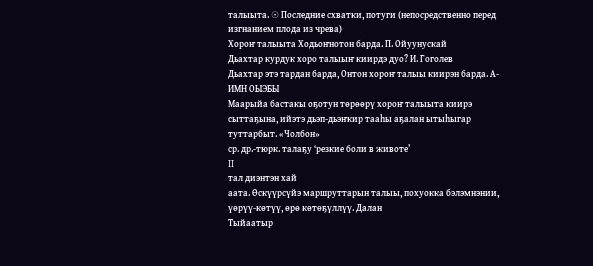талыыта. ☉ Последние схватки, потуги (непосредственно перед изгнанием плода из чрева)
Хороҥ талыыта Ходьоҥнотон барда. П. Ойуунускай
Дьахтар курдук хоро талыыҥ киирдэ дуо? И. Гоголев
Дьахтар этэ тардан барда, Онтон хороҥ талыы киирэн барда. А-ИМН ОЫЭБЫ
Маарыйа бастакы оҕотун төрөөрү хороҥ талыыта киирэ сыттаҕына, ийэтэ дьэп-дьэҥкир тааһы аҕалан ытыһыгар туттарбыт. «Чолбон»
ср. др.-тюрк. талаҕу ‘резкие боли в животе’
II
тал диэнтэн хай
аата. Өскүүрсүйэ маршруттарын талыы, похуокка бэлэмнэнии, үөрүү-көтүү, өрө көтөҕүллүү. Далан
Тыйаатыр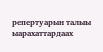репертуарын талыы ыарахаттардаах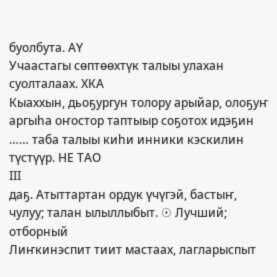буолбута. АҮ
Учаастагы сөптөөхтүк талыы улахан суолталаах. ХКА
Кыаххын, дьоҕургун толору арыйар, олоҕуҥ аргыһа оҥостор таптыыр соҕотох идэҕин …… таба талыы киһи инники кэскилин түстүүр. НЕ ТАО
III
даҕ. Атыттартан ордук үчүгэй, бастыҥ, чулуу; талан ылыллыбыт. ☉ Лучший; отборный
Лиҥкинэспит тиит мастаах, лагларыспыт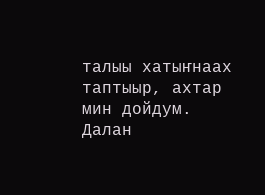талыы хатыҥнаах таптыыр, ахтар мин дойдум. Далан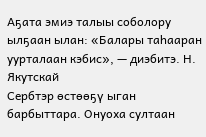Аҕата эмиэ талыы соболору ылҕаан ылан: «Балары таһааран уурталаан кэбис», — диэбитэ. Н. Якутскай
Сербтэр өстөөҕү ыган барбыттара. Онуоха султаан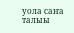уола саҥа талыы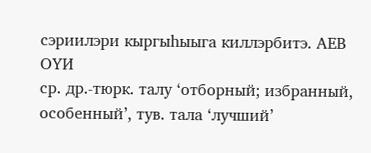сэриилэри кыргыһыыга киллэрбитэ. АЕВ ОҮИ
ср. др.-тюрк. талу ‘отборный; избранный, особенный’, тув. тала ‘лучший’